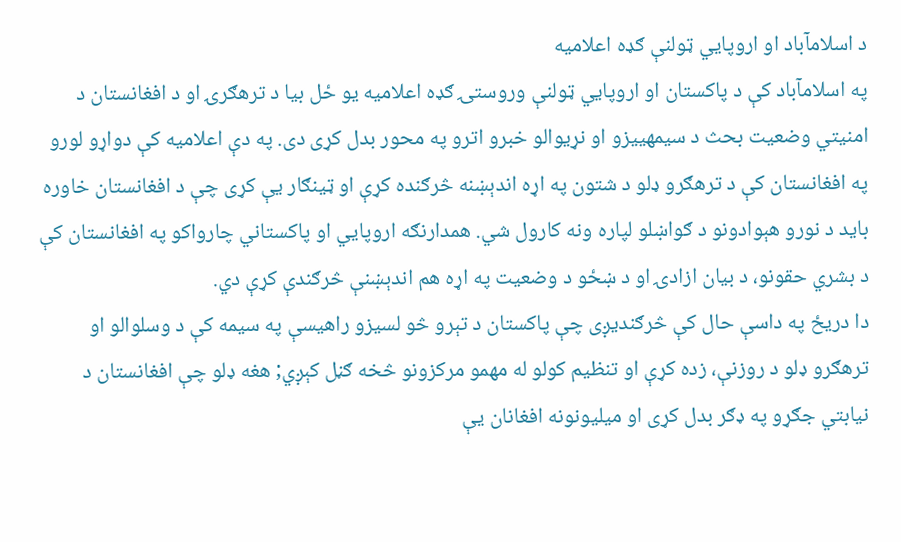د اسلامآباد او اروپایي ټولنې ګډه اعلامیه
په اسلامآباد کې د پاکستان او اروپایي ټولنې وروستۍ ګډه اعلامیه یو ځل بیا د ترهګرۍ او د افغانستان د امنیتي وضعیت بحث د سیمهییزو او نړیوالو خبرو اترو په محور بدل کړی دی. په دې اعلامیه کې دواړو لورو په افغانستان کې د ترهګرو ډلو د شتون په اړه اندېښنه څرګنده کړې او ټینګار یې کړی چې د افغانستان خاوره باید د نورو هېوادونو د ګواښلو لپاره ونه کارول شي. همدارنګه اروپایي او پاکستاني چارواکو په افغانستان کې د بشري حقونو، د بیان ازادۍ او د ښځو د وضعیت په اړه هم اندېښنې څرګندې کړې دي.
دا دریځ په داسې حال کې څرګندیږی چې پاکستان د تېرو څو لسیزو راهیسې په سیمه کې د وسلوالو او ترهګرو ډلو د روزنې، زده کړې او تنظیم کولو له مهمو مرکزونو څخه ګڼل کېږي; هغه ډلو چې افغانستان د نیابتي جګړو په ډګر بدل کړی او میلیونونه افغانان یې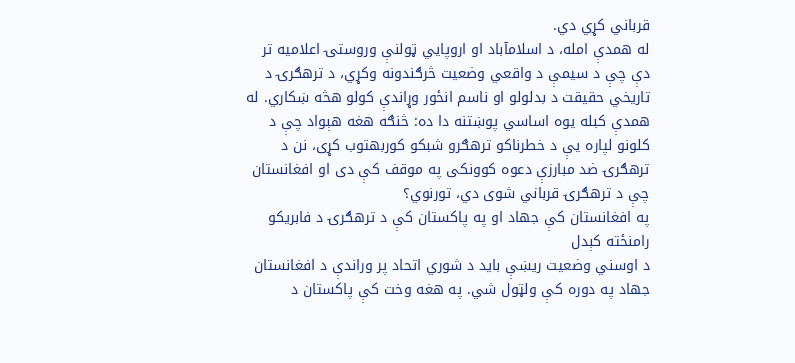قرباني کړي دي.
له همدې امله، د اسلامآباد او اروپایي ټولنې وروستۍ اعلامیه تر دې چې د سیمې د واقعي وضعیت څرګندونه وکړي، د ترهګرۍ د تاریخي حقیقت د بدلولو او ناسم انځور وړاندې کولو هڅه ښکاري. له همدې کبله یوه اساسي پوښتنه دا ده: څنګه هغه هېواد چې د کلونو لپاره یې د خطرناکو ترهګرو شبکو کوربهتوب کړی، نن د ترهګرۍ ضد مبارزې دعوه کوونکی په موقف کې دی او افغانستان چې د ترهګرۍ قرباني شوی دي، تورنوي؟
په افغانستان کې جهاد او په پاکستان کې د ترهګرۍ د فابریکو رامنځته کېدل
د اوسني وضعیت ریښې باید د شوري اتحاد پر وراندې د افغانستان جهاد په دوره کې ولټول شي. په هغه وخت کې پاکستان د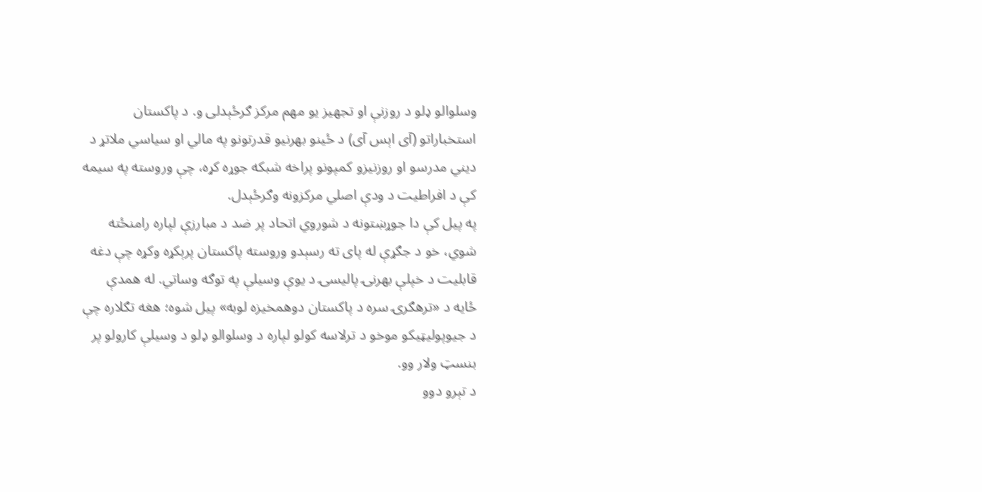وسلوالو ډلو د روزنې او تجهیز یو مهم مرکز ګرځېدلی و. د پاکستان استخباراتو (آی اېس آی) د ځینو بهرنیو قدرتونو په مالي او سیاسي ملاتړ د دیني مدرسو او روزنیزو کمپونو پراخه شبکه جوړه کړه، چې وروسته په سیمه کې د افراطیت د ودې اصلي مرکزونه وګرځېدل.
په پیل کې دا جوړښتونه د شوروي اتحاد پر ضد د مبارزې لپاره رامنځته شوي، خو د جګړې له پای ته رسېدو وروسته پاکستان پرېکړه وکړه چې دغه قابلیت د خپلې بهرنۍ پالیسۍ د یوې وسیلې په توګه وساتي. له همدې ځایه د «ترهګرۍ سره د پاکستان دوهمخیزه لوبه» پیل شوه؛ هغه تګلاره چې د جیوپولیټیکو موخو د ترلاسه کولو لپاره د وسلوالو ډلو د وسیلې کارولو پر بنسټ ولار وو.
د تېرو دوو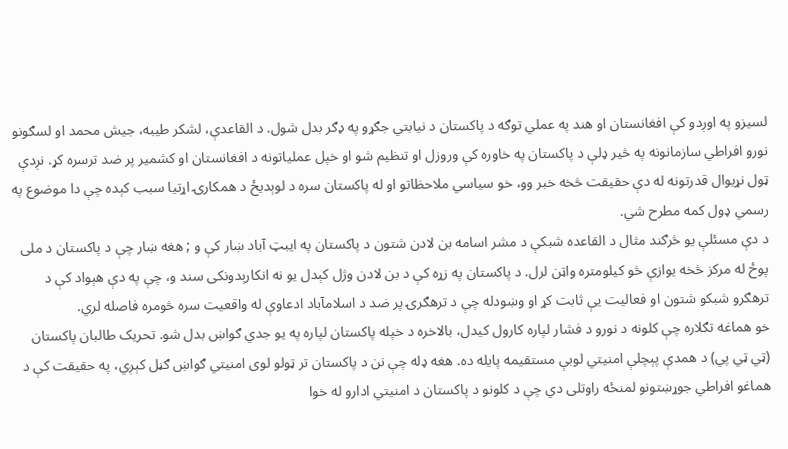لسیزو په اوږدو کې افغانستان او هند په عملي توګه د پاکستان د نیابتي جګړو په ډګر بدل شول. د القاعدې، لشکر طیبه، جیش محمد او لسګونو نورو افراطي سازمانونه په څیر ډلې د پاکستان په خاوره کې وروزل او تنظیم شو او خپل عملیاتونه د افغانستان او کشمیر پر ضد ترسره کړ. نږدې ټول نړیوال قدرتونه له دې حقیقت څخه خبر وو، خو سیاسي ملاحظاتو او له پاکستان سره د لوېدیځ د همکارۍ اړتیا سبب کېده چې دا موضوع په رسمي ډول کمه مطرح شي.
د دې مسئلې یو څرګند مثال د القاعده شبکې د مشر اسامه بن لادن شتون د پاکستان په ایبټ آباد ښار کې و ; هغه ښار چې د پاکستان د ملی پوځ له مرکز څخه یوازې څو کیلومتره واټن لرل. د پاکستان په زړه کې د بن لادن وژل کېدل یو نه انکارېدونکی سند و، چې په دې هېواد کې د ترهګرو شبکو شتون او فعالیت یې ثابت کړ او وښودله چې د ترهګرۍ پر ضد د اسلامآباد ادعاوې له واقعیت سره څومره فاصله لري.
خو هماغه تګلاره چې کلونه د نورو د فشار لپاره کارول کیدل، بالاخره د خپله پاکستان لپاره په یو جدي ګواښ بدل شو. تحریک طالبان پاکستان (ټي ټي پي) د همدې پېچلې امنیتي لوبې مستقیمه پایله ده. هغه ډله چې نن د پاکستان تر ټولو لوی امنیتي ګواښ ګڼل کېږي، په حقیقت کې د هماغو افراطي جوړښتونو لمنځه راوتلی دي چې د کلونو د پاکستان د امنیتي ادارو له خوا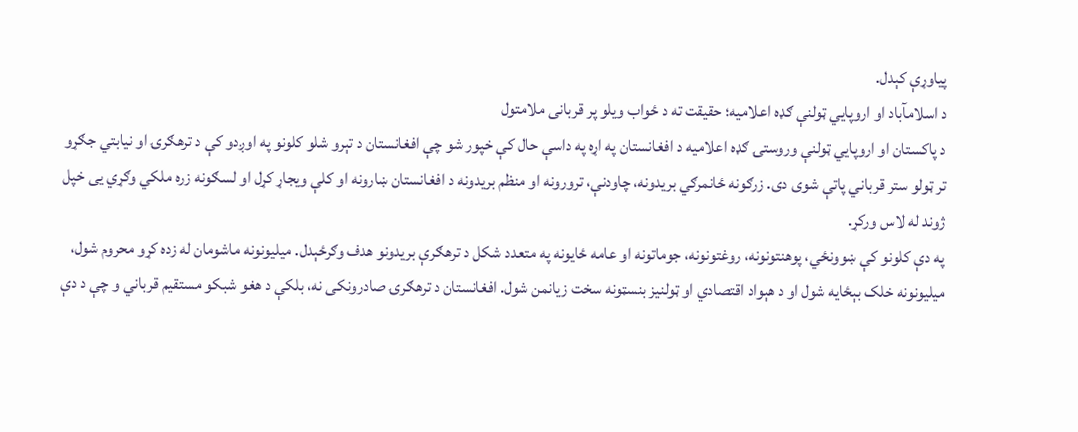پیاوړې کېدل.
د اسلامآباد او اروپایي ټولنې ګډه اعلامیه؛ حقیقت ته د ځواب ویلو پر قربانی ملامتول
د پاکستان او اروپایي ټولنې وروستۍ ګډه اعلامیه د افغانستان په اړه په داسې حال کې خپور شو چې افغانستان د تېرو شلو کلونو په اوږدو کې د ترهګرۍ او نیابتي جګړو تر ټولو ستر قرباني پاتې شوی دی. زرګونه ځانمرګي بریدونه، چاودنې، ترورونه او منظم بریدونه د افغانستان ښارونه او کلې ویجاړ کړل او لسګونه زره ملکي وګړي یی خپل ژوند له لاس ورکړ.
په دې کلونو کې ښوونځي، پوهنتونونه، روغتونونه، جوماتونه او عامه ځایونه په متعدد شکل د ترهګرې بریدونو هدف وګرځېدل. میلیونونه ماشومان له زده کړو محروم شول، میلیونونه خلک بېځایه شول او د هېواد اقتصادي او ټولنیز بنسټونه سخت زیانمن شول. افغانستان د ترهګرۍ صادرونکی نه، بلکې د هغو شبکو مستقیم قرباني و چې د دې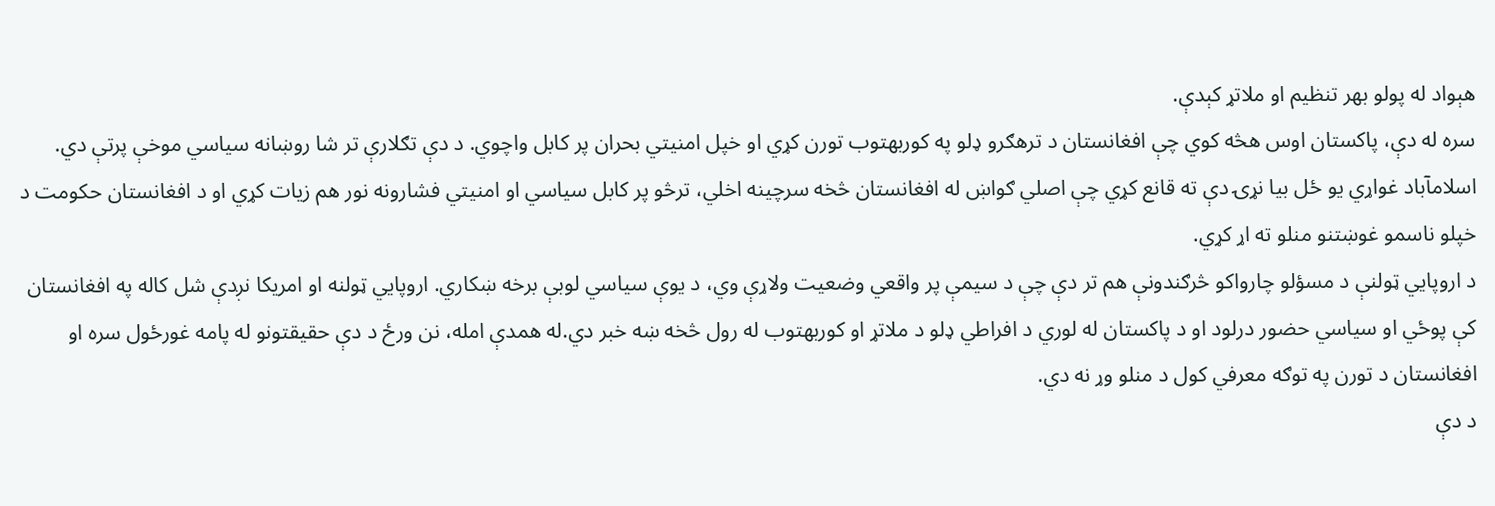هېواد له پولو بهر تنظیم او ملاتړ کېدې.
سره له دې، پاکستان اوس هڅه کوي چې افغانستان د ترهګرو ډلو په کوربهتوب تورن کړي او خپل امنیتي بحران پر کابل واچوي. د دې تګلارې تر شا روښانه سیاسي موخې پرتې دي. اسلامآباد غواړي یو ځل بیا نړۍ دې ته قانع کړي چې اصلي ګواښ له افغانستان څخه سرچینه اخلي، ترڅو پر کابل سیاسي او امنیتي فشارونه نور هم زیات کړي او د افغانستان حکومت د خپلو ناسمو غوښتنو منلو ته اړ کړي.
د اروپایي ټولنې د مسؤلو چارواکو څرګندونې هم تر دې چې د سیمې پر واقعي وضعیت ولاړې وي، د یوې سیاسي لوبې برخه ښکاري. اروپایي ټولنه او امریکا نږدې شل کاله په افغانستان کې پوځي او سیاسي حضور درلود او د پاکستان له لوري د افراطي ډلو د ملاتړ او کوربهتوب له رول څخه ښه خبر دي.له همدې امله، نن ورځ د دې حقیقتونو له پامه غورځول سره او افغانستان د تورن په توګه معرفي کول د منلو وړ نه دي.
د دې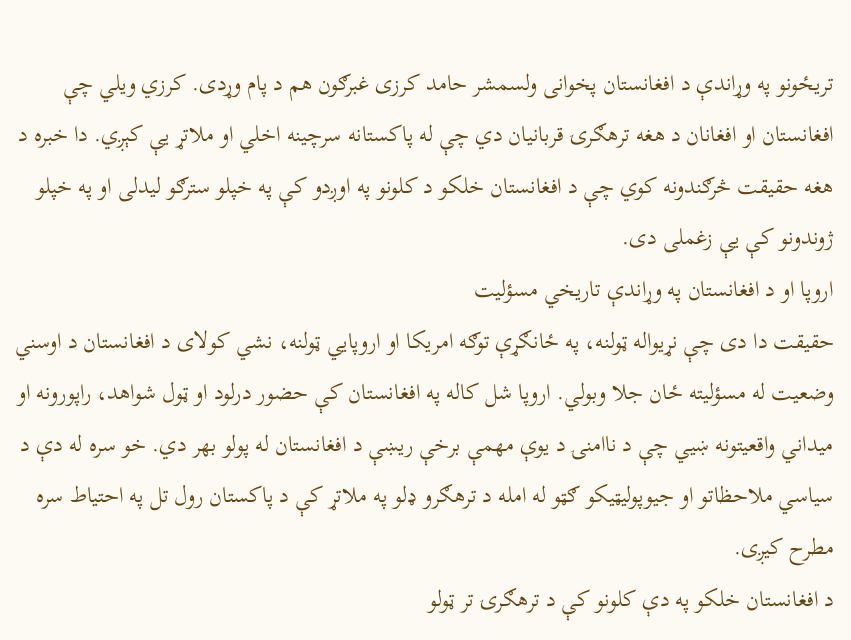تریځونو په وړاندې د افغانستان پخوانی ولسمشر حامد کرزی غبرګون هم د پام وړدی. کرزي ویلي چې افغانستان او افغانان د هغه ترهګرۍ قربانیان دي چې له پاکستانه سرچینه اخلي او ملاتړ یې کېږي. دا خبره د هغه حقیقت څرګندونه کوي چې د افغانستان خلکو د کلونو په اوږدو کې په خپلو سترګو لیدلی او په خپلو ژوندونو کې یې زغملی دی.
اروپا او د افغانستان په وړاندې تاریخي مسؤلیت
حقیقت دا دی چې نړیواله ټولنه، په ځانګړې توګه امریکا او اروپایي ټولنه، نشي کولای د افغانستان د اوسني وضعیت له مسؤلیته ځان جلا وبولي. اروپا شل کاله په افغانستان کې حضور درلود او ټول شواهد، راپورونه او میداني واقعیتونه ښيي چې د ناامنۍ د یوې مهمې برخې ریښې د افغانستان له پولو بهر دي. خو سره له دې د سیاسي ملاحظاتو او جیوپولیټیکو ګټو له امله د ترهګرو ډلو په ملاتړ کې د پاکستان رول تل په احتیاط سره مطرح کیږی.
د افغانستان خلکو په دې کلونو کې د ترهګرۍ تر ټولو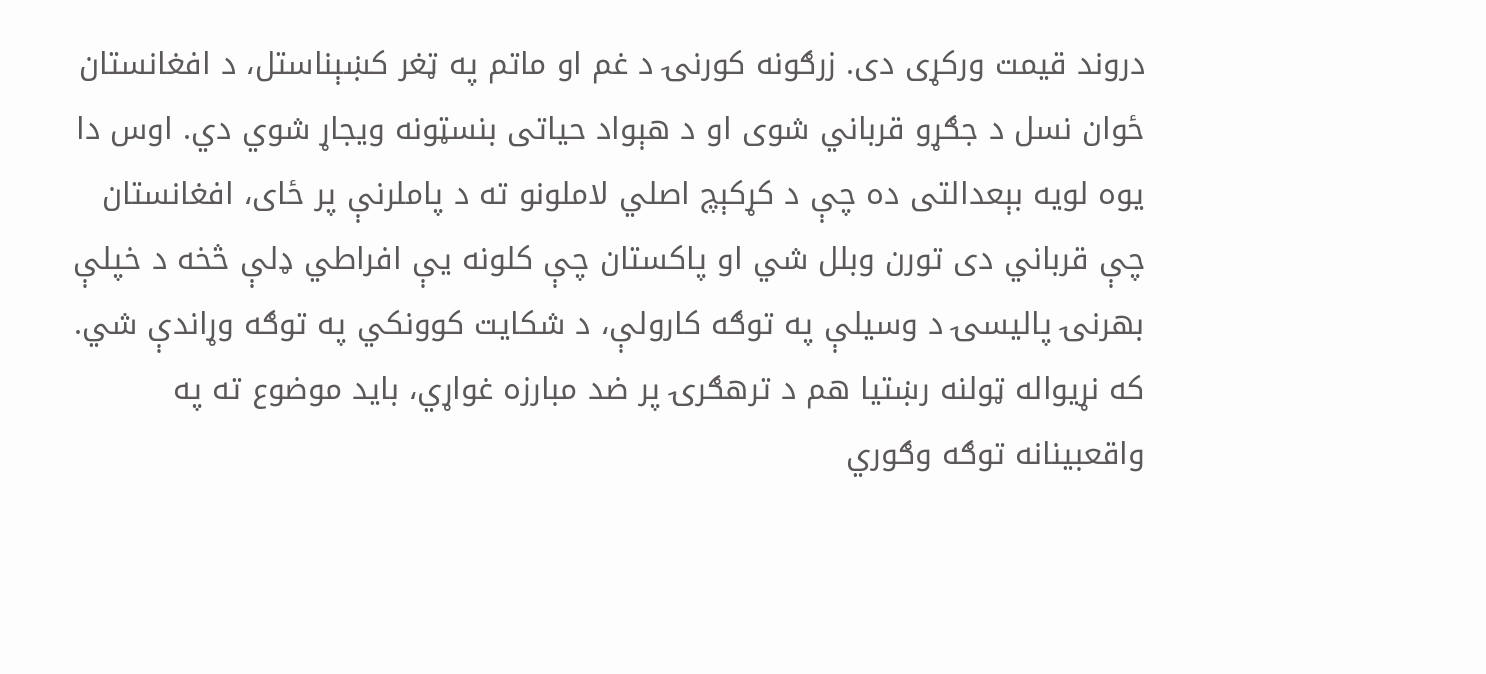دروند قیمت ورکړی دی. زرګونه کورنۍ د غم او ماتم په ټغر کښېناستل، د افغانستان ځوان نسل د جګړو قرباني شوی او د هېواد حیاتی بنسټونه ویجاړ شوي دي. اوس دا یوه لویه بېعدالتی ده چې د کړکېچ اصلي لاملونو ته د پاملرنې پر ځای، افغانستان چې قرباني دی تورن وبلل شي او پاکستان چې کلونه یې افراطي ډلې څخه د خپلې بهرنۍ پالیسۍ د وسیلې په توګه کارولې، د شکایت کوونکي په توګه وړاندې شي.
که نړیواله ټولنه رښتیا هم د ترهګرۍ پر ضد مبارزه غواړي، باید موضوع ته په واقعبینانه توګه وګوري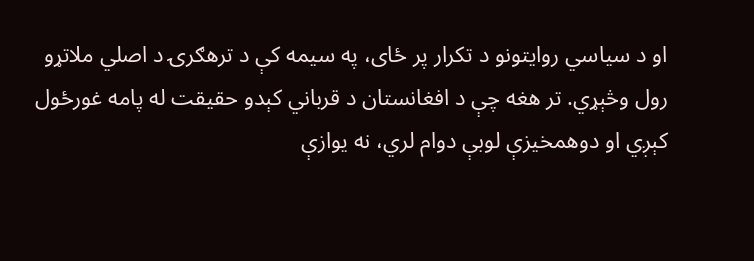او د سیاسي روایتونو د تکرار پر ځای، په سیمه کې د ترهګرۍ د اصلي ملاتړو رول وڅېړي. تر هغه چې د افغانستان د قرباني کېدو حقیقت له پامه غورځول کېږي او دوهمخیزې لوبې دوام لري، نه یوازې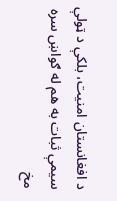د افغانستان امنیت، بلکې د ټولې سیمې ثبات به هم له ګواښ سره مخ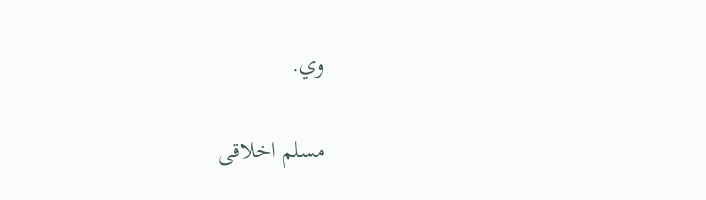وي.

مسلم اخلاقی